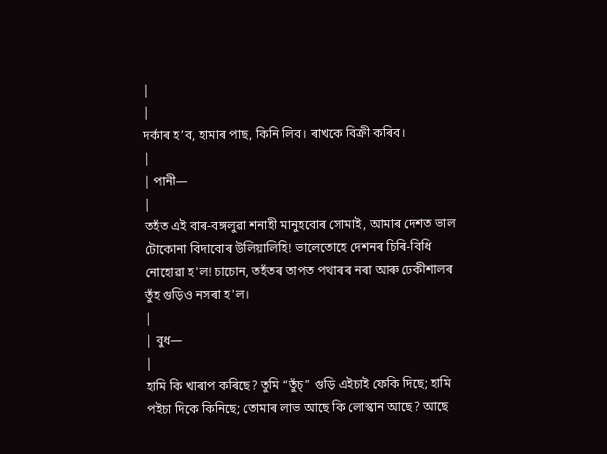|
|
দৰ্কাৰ হ’ব, হামাৰ পাছ, কিনি লিব। ৰাখকে বিক্ৰী কৰিব।
|
| পানী—
|
তহঁত এই বাৰ-বঙ্গলুৱা শনাহী মানুহবোৰ সোমাই, আমাৰ দেশত ভাল টোকোনা বিদাবোৰ উলিয়ালিহি! ভালেতোহে দেশনৰ চিৰি-বিধি নোহোৱা হ'ল! চাচোন, তহঁতৰ তাপত পথাৰৰ নৰা আৰু ঢেকীশালৰ তুঁহ গুড়িও নসৰা হ'ল।
|
| বুধ—
|
হামি কি খাৰাপ কৰিছে? তুমি “তুঁচ্” গুড়ি এইচাই ফেকি দিছে; হামি পইচা দিকে কিনিছে; তোমাৰ লাভ আছে কি লোস্কান আছে? আছে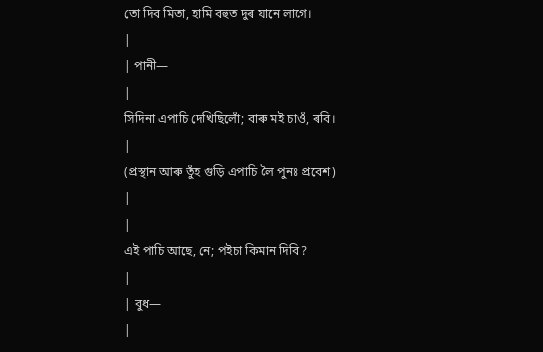তো দিব মিতা, হামি বহুত দুৰ যানে লাগে।
|
| পানী—
|
সিদিনা এপাচি দেখিছিলোঁ; বাৰু মই চাওঁ, ৰবি।
|
(প্ৰস্থান আৰু তুঁহ গুড়ি এপাচি লৈ পুনঃ প্ৰবেশ)
|
|
এই পাচি আছে, নে; পইচা কিমান দিবি?
|
| বুধ—
|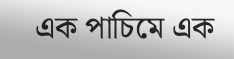এক পাচিমে এক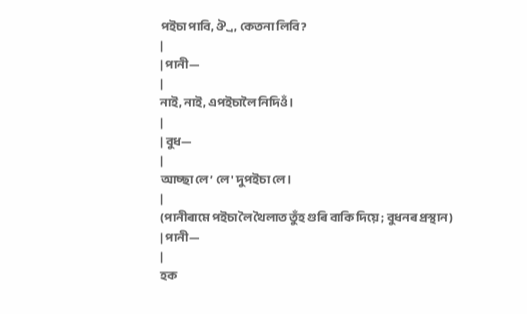পইচা পাবি, ঔ্ৰ, কেতনা লিবি?
|
| পানী—
|
নাই, নাই, এপইচালৈ নিদিওঁ।
|
| বুধ—
|
আচ্ছা লে’ লে' দুপইচা লে।
|
(পানীৰামে পইচা লৈ থৈলাত তুঁহ গুৰি বাকি দিয়ে; বুধনৰ প্ৰস্থান)
| পানী—
|
হক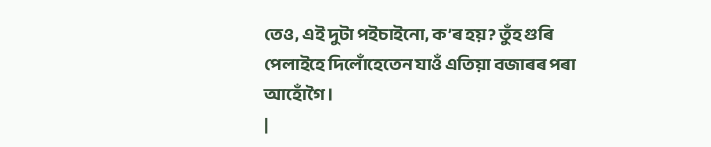তেও, এই দুটা পইচাইনো, ক’ৰ হয়? তুঁহ গুৰি পেলাইহে দিলোঁহেতেন যাওঁ এতিয়া বজাৰৰ পৰা আহোঁগৈ।
|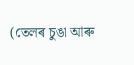(তেলৰ চুঙা আৰু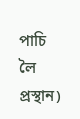পাচি লৈ প্ৰস্থান)